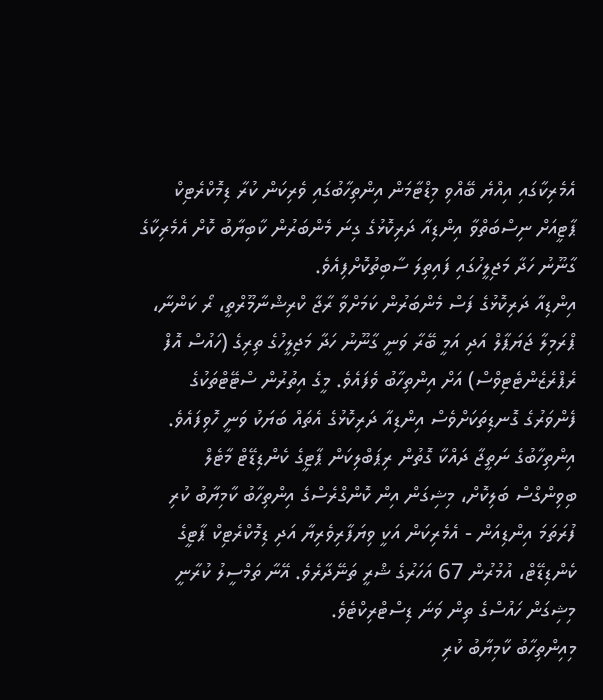އެމެރިކާގައި އިއްޔެ ބޭއްވި މިޑްޓާމަން އިންތިހާބުގައި ވެރިކަން ކުރާ ޑިމޮކްރެޓިކް ޕާޓީއަށް ނިސްބަތްވާ އިންޑިއާ ދަރިކޮޅުގެ ގިނަ މެންބަރުން ކާބިޔާބު ކޮށް އެމެރިކާގެ ގާނޫނު ހަދާ މަޖިލީހުގައި ފައިތިލަ ސާބިތުކޮށްފިއެވެ.
އިންޑިއާ ދަރިކޮޅުގެ ފަސް މެންބަރުން ކަމަށްވާ ރާޖާ ކްރިޝްނާމޫރްތީ، ރޯ ކަންނާ، ޕްރަމިލާ ޖަޔަޕާލް އަދި އަމީ ބޭރާ ވަނީ ގާނޫނު ހަދާ މަޖިލީހުގެ ތިރިގެ (ހައުސް އޮފް ރެޕްރެޒެންޓެޓިވްސް) އަށް އިންތިހާބު ވެފައެވެ. މީގެ އިތުރުން ސްޓޭޓްތަކުގެ ފެންވަރުގެ ގޮނޑިތަކަށްވެސް އިންޑިއާ ދަރިކޮޅުގެ އެތައް ބަޔަކު ވަނީ ހޮވިފައެވެ.
އިންތިހާބުގެ ނަތީޖާ ދައްކާ ގޮތުން ރިޕަބްލިކަން ޕާޓީގެ ކެންޑިޑޭޓް މާޓެލް ބިވިންގްސް ބަލިކޮށް، މިޝިގަން އިން ކޮންގްރެސްގެ އިންތިހާބު ކާމިޔާބު ކުރި ފުރަތަމަ އިންޑިއަން - އެމެރިކަން އަކީ ވިޔަފާރިވެރިޔާ އަދި ޑިމޮކްރެޓިކް ޕާޓީގެ ކެންޑިޑޭޓް، އުމުރުން 67 އަހަރުގެ ޝްރީ ތަނޭދާރެވެ. އޭނާ ތަމްސީލު ކުރާނީ މިޝިގަން ހައުސްގެ ތިން ވަނަ ޑިސްޓްރިކްޓެވެ.
މިއިންތިހާބު ކާމިޔާބު ކުރި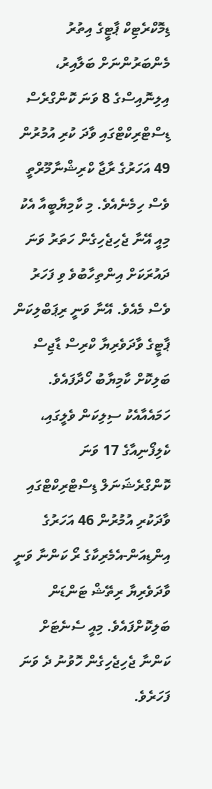ޑިމޮކްރެޓިކް ޕާޓީގެ އިތުރު މެންބަރުންނަށް ބަލާއިރު، އިލިނޮއިސްގެ 8 ވަނަ ކޮންގްރެސް ޑިސްޓްރިކްޓްގައި ވާދަ ކުރި އުމުރުން 49 އަހަރުގެ ރާޖާ ކްރިޝްނާމޫރްތީ ވެސް ހިމެނެއެވެ. މި ކާމިޔާބީއާ އެކު މިއީ އޭނާ ޖެހިޖެހިގެން ހަތަރު ވަނަ ދައުރަކަށް އިންތިހާބުވެ ވި ފަހަރު ވެސް މެއެވެ. އޭނާ ވަނީ ރިޕަބްލިކަން ޕާޓީގެ ވާދަވެރިޔާ ކްރިސް ޑާޖިސް ބަލިކޮށް ކާމިޔާބު ހޯދާފައެވެ. ހަމައެއާއެކު ސިލިކަން ވެލީގައި، ކެލިފޯނިއާގެ 17 ވަނަ ކޮންގްރެޝަނަލް ޑިސްޓްރިކްޓްގައި ވާދަކުރި އުމުރުން 46 އަހަރުގެ އިންޑިއަން-އެމެރިކާގެ ރޯ ކަންނާ ވަނީ ވާދަވެރިޔާ ރިތޭޝް ޓަންޑަން ބަލިކޮށްފައެވެ. މިއީ ސެނެޓަށް ކަންނާ ޖެހިޖެހިގެން ހޮވުނު ދެ ވަނަ ފަހަރެވެ.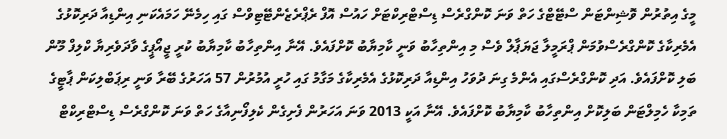މީގެ އިތުރުން ވޮޝިންޓަން ސްޓޭޓްގެ ހަތް ވަނަ ކޮންގްރެސް ޑިސްޓްރިކްޓަށް ހައުސް އޮފް ރެޕްރެޒެންޓޭޓިވްސް ގައި ހިމެނޭ ހަމައެކަނި އިންޑިއާ ދަރިކޮޅުގެ އެމެރިކާގެ ކޮންގްރެސްވުމަން ޕްރަމީލާ ޖަޔަޕާލް ވެސް މި އިންތިހާބު ވަނީ ކާމިޔާބު ކޮށްފައެވެ. އޭނާ އިންތިހާބު ކާމިޔާބު ކުރީ ޖީއޯޕީގެ ވާދަވެރިޔާ ކްލިފް މޫން ބަލި ކޮށްފައެވެ. އަދި ކޮންގްރެސްގައި އެންމެ ގިނަ ދުވަހު އިންޑިއާ ދަރިކޮޅުގެ އެމެރިކާގެ މަގާމު ގައި ހުރީ އުމުރުން 57 އަހަރުގެ ބޭރާ ވަނީ ރިޕަބްލިކަން ޕާޓީގެ ތަމިކާ ހެމިލްޓަން ބަލިކޮށް އިންތިހާބު ކާމިޔާބު ކޮށްފައެވެ. އޭނާ އަކީ 2013 ވަނަ އަހަރުން ފެށިގެން ކެލިފޯނިއާގެ ހަތް ވަނަ ކޮންގްރެސް ޑިސްޓްރިކްޓް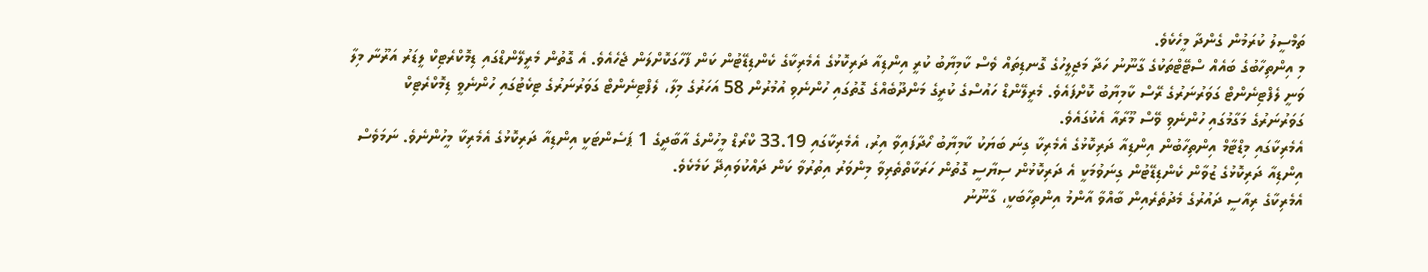ތަމްސީލު ކުރަމުން ގެންދާ މީހެކެވެ.
މި އިންތިހާބުގެ ބައެއް ސްޓޭޓްތަކުގެ ގާނޫނު ހަދާ މަޖިލީހުގެ ގޮނޑިތައް ވެސް ކާމިޔާބު ކުރީ އިންޑިއާ ދަރިކޮޅުގެ އެމެރިކާގެ ކެންޑިޑޭޓުން ކަން ފާހާގަކޮށްލަން ޖެހެއެވެ. އެ ގޮތުން މެރީލޭންޑްގައި ޑިމޮކްރެޓިކް ލީޑަރު އަރޫނާ މިލާ ވަނީ ލެފްޓިނެންޓް ގަވަރުނަރުގެ ރޭސް ކާމިޔާބު ކޮށްފައެވެ. މެރީލޭންޑް ހައުސްގެ ކުރީގެ މަންދޫބެއްގެ ގޮތުގައި ހުންނެވި އުމުރުން 58 އަހަރުގެ މިލާ، ލެފްޓިނެންޓް ގަވަރުނަރުގެ ޓިކެޓުގައި ހުންނެވީ ޑިމޮކްރެޓިކް ގަވަރުނަރުގެ މަގާމުގައި ހުންނެވި ވޭސް މޫރާއާ އެކުގައެވެ.
އެމެރިކާގައި މިޑްޓާމް އިންތިހާބުން އިންޑިއާ ދަރިކޮޅުގެ އެމެރިކާ ގިނަ ބަޔަކު ކާމިޔާބު ހޯދާފައިވާ އިރު، އެމެރިކާގައި 33.19 ކްރޯޑް މީހުންގެ އާބާދީގެ 1 ޕަސެންޓަކީ އިންޑިއާ ދަރިކޮޅުގެ އެމެރިކާ މީހުންނެވެ. ނަމަވެސް އިންޑިއާ ދަރިކޮޅުގެ ޒުވާން ކެންޑިޑޭޓުން ގިނަވުމަކީ އެ ދަރިކޮޅުން ސިޔާސީ ގޮތުން ހަރަކާތްތެރިވާ މިންވަރު އިތުރުވާ ކަން ދައްކުވައިދޭ ކަމެކެވެ.
އެމެރިކާގެ ރިއާސީ ދައުރުގެ މެދުތެރެއިން ބާއްވާ އާންމު އިންތިހާބަކީ، ގާނޫނު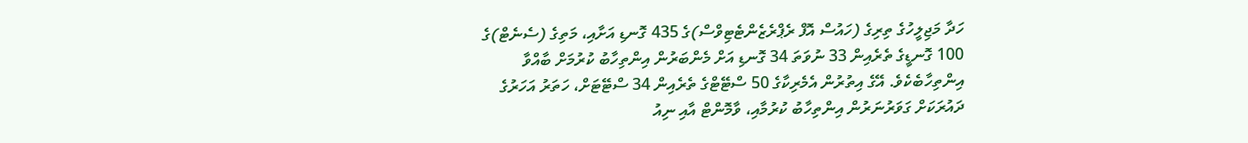ހަދާ މަޖިލީހުގެ ތިރިގެ (ހައުސް އޮފް ރެޕްރެޒެންޓެޓިވްސް)ގެ 435 ގޮނޑި އަށާއި، މަތިގެ (ސެނެޓް)ގެ 100 ގޮނޑީގެ ތެރެއިން 33 ނުވަތަ 34 ގޮނޑި އަށް މެންބަރުން އިންތިހާބު ކުރުމަށް ބާއްވާ އިންތިހާބެކެވެ. އޭގެ އިތުރުން އެމެރިކާގެ 50 ސްޓޭޓްގެ ތެރެއިން 34 ސްޓޭޓަށް، ހަތަރު އަހަރުގެ ދައުރަކަށް ގަވަރުނަރުން އިންތިހާބު ކުރުމާއި، ވާމޮންޓް އާއި ނިއު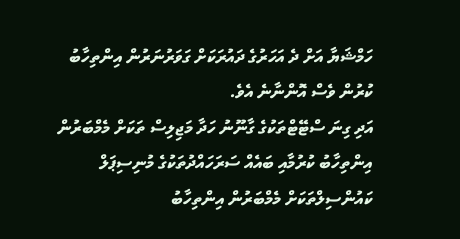ހަމްޝަޔާ އަށް ދެ އަހަރުގެ ދައުރަކަށް ގަވަރުނަރުން އިންތިހާބު ކުރުން ވެސް އޮންނާނެ އެވެ.
އަދި ގިނަ ސްޓޭޓްތަކުގެ ގާނޫނު ހަދާ މަޖިލިސް ތަކަށް މެމްބަރުން އިންތިހާބު ކުރުމާއި ބައެއް ސަރަހައްދުތަކުގެ މުނިސިޕަލް ކައުންސިލްތަކަށް މެމްބަރުން އިންތިހާބު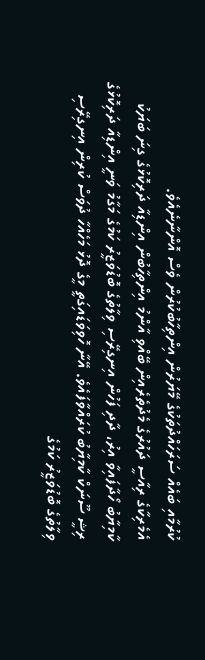ކުރުމާއި ބައެއް ސަރަހައްދުތަކުގެ މޭޔަރުން އިންތިހާބުކުރުން ވެސް އޮންނާނެއެވެ.
އެމެރިކާގެ ރިއާސީ ދައުރުގެ މެދުތެރެއިން ބޭއްވި އާންމު އިންތިހާބުން އިންޑިއާ ދަރިކޮޅުގެ ގިނަ ބަޔަކު ކާމިޔާބު ހޯދާފައިވާ އިރު، ދާދި ފަހުން އިނގިރޭސި ވިލާތުގެ ބޮޑުވަޒީރު ކަމުގެ މަގާމު ވަނީ އިންޑިއާ ދަރިކޮޅުގެ ރިޝީ ސޫނަކް ކާމިޔާބު ކުރައްވާފައެވެ. އޭނާ ހޮވިވަޑައިގަތީ މީގެ ދޮޅު މަހެއްހާ ދުވަސް ކުރިން އިނގިރޭސި ވިލާތުގެ ބޮޑުވަޒީރު ކަމުގެ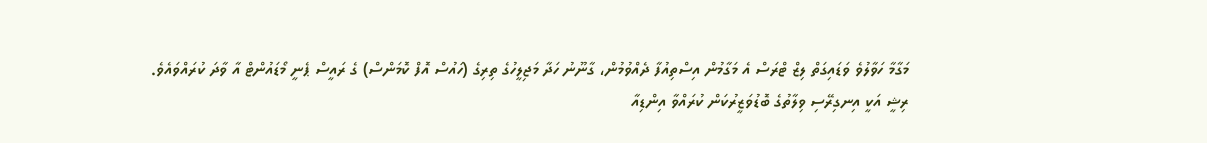މަގާމާ ހަވާލުވެ ވަޑައިގަތް ލިޒް ޓްރަސް އެ މަގާމުން އިސްތިއުފާ ދެއްވުމުން، ގާނޫނު ހަދާ މަޖިލީހުގެ ތިރިގެ (ހައުސް އޮފް ކޮމަންސް) ގެ ރައީސް ޕެނީ މޯޑައުންޓް އާ ވާދަ ކުރައްވައެވެ.
ރިޝީ އަކީ އިނގިރޭސި ވިލާތުގެ ބޮޑުވަޒީރުކަން ކުރައްވާ އިންޑިއާ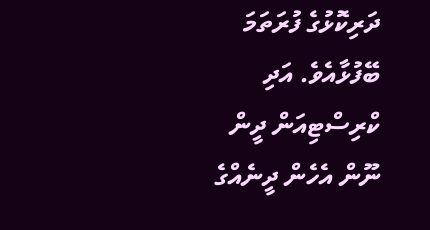ދަރިކޮޅުގެ ފުރަތަމަ ބޭފުޅާއެވެ. އަދި ކްރިސްޓިއަން ދީން ނޫން އެހެން ދީނެއްގެ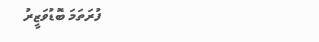ފުރަތަމަ ބޮޑުވަޒީރު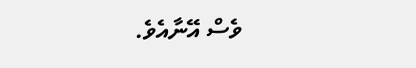ވެސް އޭނާއެވެ.